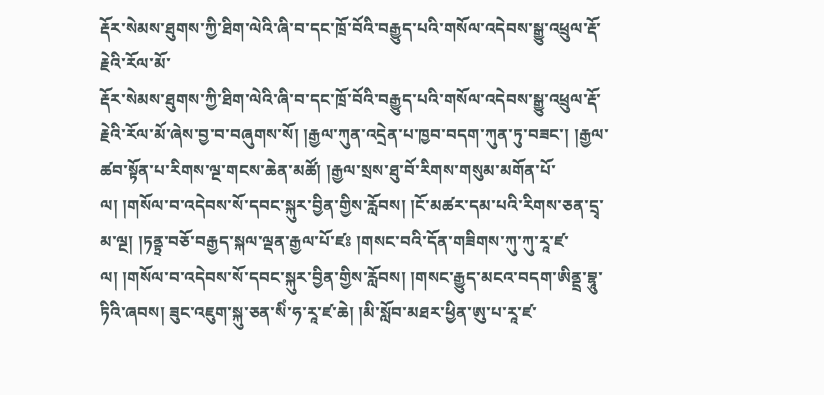རྡོར་སེམས་ཐུགས་ཀྱི་ཐིག་ལེའི་ཞི་བ་དང་ཁྲོ་བོའི་བརྒྱུད་པའི་གསོལ་འདེབས་སྒྱུ་འཕྲུལ་རྡོ་རྗེའི་རོལ་མོ་
རྡོར་སེམས་ཐུགས་ཀྱི་ཐིག་ལེའི་ཞི་བ་དང་ཁྲོ་བོའི་བརྒྱུད་པའི་གསོལ་འདེབས་སྒྱུ་འཕྲུལ་རྡོ་རྗེའི་རོལ་མོ་ཞེས་བྱ་བ་བཞུགས་སོ། །རྒྱལ་ཀུན་འདྲེན་པ་ཁྱབ་བདག་ཀུན་ཏུ་བཟང་། །རྒྱལ་ཚབ་སྟོན་པ་རིགས་ལྔ་གངས་ཆེན་མཚོ། །རྒྱལ་སྲས་ཐུ་བོ་རིགས་གསུམ་མགོན་པོ་ལ། །གསོལ་བ་འདེབས་སོ་དབང་སྐུར་བྱིན་གྱིས་རློབས། །ངོ་མཚར་དམ་པའི་རིགས་ཅན་དྲྭ་མ་ལྔ། །ཏནྟྲ་བཅོ་བརྒྱད་སྐལ་ལྡན་རྒྱལ་པོ་ཛཿ །གསང་བའི་དོན་གཟིགས་ཀུ་ཀུ་རཱ་ཛ་ལ། །གསོལ་བ་འདེབས་སོ་དབང་སྐུར་བྱིན་གྱིས་རློབས། །གསང་རྒྱུད་མངའ་བདག་ཨིནྡྲ་བྷཱུ་ཏིའི་ཞབས། ཟུང་འཇུག་སྐུ་ཅན་སིཾ་ཧ་རཱ་ཛ་ཆེ། །མི་སློབ་མཐར་ཕྱིན་ཨུ་པ་རཱ་ཛ་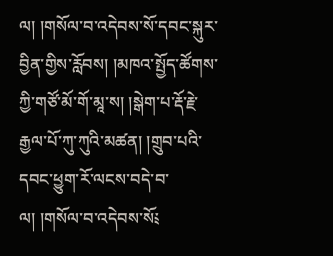ལ། །གསོལ་བ་འདེབས་སོ་དབང་སྐུར་བྱིན་གྱིས་རློབས། །མཁའ་སྤྱོད་ཚོགས་ཀྱི་གཙོ་མོ་གོ་མཱ་ས། །སྒེག་པ་རྡོ་རྗེ་རྒྱལ་པོ་ཀུ་ཀུའི་མཚན། །གྲུབ་པའི་དབང་ཕྱུག་རོ་ལངས་བདེ་བ་ལ། །གསོལ་བ་འདེབས་སོ༴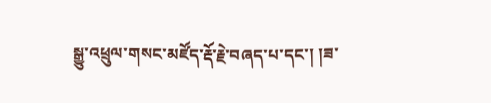སྒྱུ་འཕྲུལ་གསང་མཛོད་རྡོ་རྗེ་བཞད་པ་དང་། །ཟ་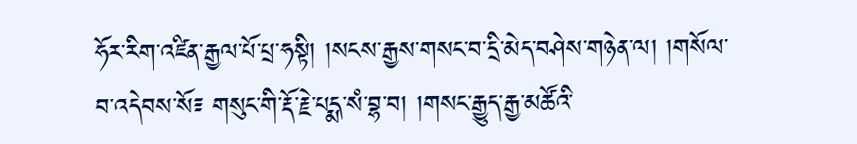ཧོར་རིག་འཛིན་རྒྱལ་པོ་པྲ་ཧསྟི། །སངས་རྒྱས་གསང་བ་དྲི་མེད་བཤེས་གཉེན་ལ། །གསོལ་བ་འདེབས་སོ༴ གསུང་གི་རྡོ་རྗེ་པདྨ་སཾ་བྷ་བ། །གསང་རྒྱུད་རྒྱ་མཚོའི་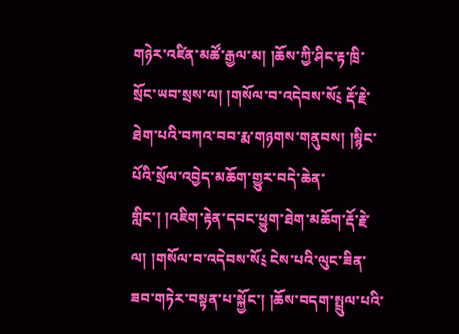གཉེར་འཛིན་མཚོ་རྒྱལ་མ། །ཆོས་ཀྱི་ཤིང་རྟ་ཁྲི་སྲོང་ཡབ་སྲས་ལ། །གསོལ་བ་འདེབས་སོ༴ རྡོ་རྗེ་ཐེག་པའི་བཀའ་བབ་རྨ་གཉགས་གནུབས། །སྙིང་པོའི་སྲོལ་འབྱེད་མཆོག་གྱུར་བདེ་ཆེན་གླིང་། །འཇིག་རྟེན་དབང་ཕྱུག་ཐེག་མཆོག་རྡོ་རྗེ་ལ། །གསོལ་བ་འདེབས་སོ༴ ངེས་པའི་ལུང་ཟིན་ཟབ་གཏེར་བསྟན་པ་སྐྱོང་། །ཆོས་བདག་སྤྲུལ་པའི་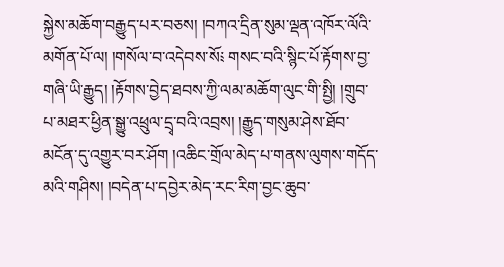སྐྱེས་མཆོག་བརྒྱུད་པར་བཅས། །བཀའ་དྲིན་སུམ་ལྡན་འཁོར་ལོའི་མགོན་པོ་ལ། །གསོལ་བ་འདེབས་སོ༴ གསང་བའི་སྙིང་པོ་རྟོགས་བྱ་གཞི་ཡི་རྒྱུད། །རྟོགས་བྱེད་ཐབས་ཀྱི་ལམ་མཆོག་ལུང་གི་སྤྱི། །གྲུབ་པ་མཐར་ཕྱིན་སྒྱུ་འཕྲུལ་དྲྭ་བའི་འབྲས། །རྒྱུད་གསུམ་ཤེས་ཐོབ་མངོན་དུ་འགྱུར་བར་ཤོག །འཆིང་གྲོལ་མེད་པ་གནས་ལུགས་གདོད་མའི་གཤིས། །བདེན་པ་དབྱེར་མེད་རང་རིག་བྱང་ཆུབ་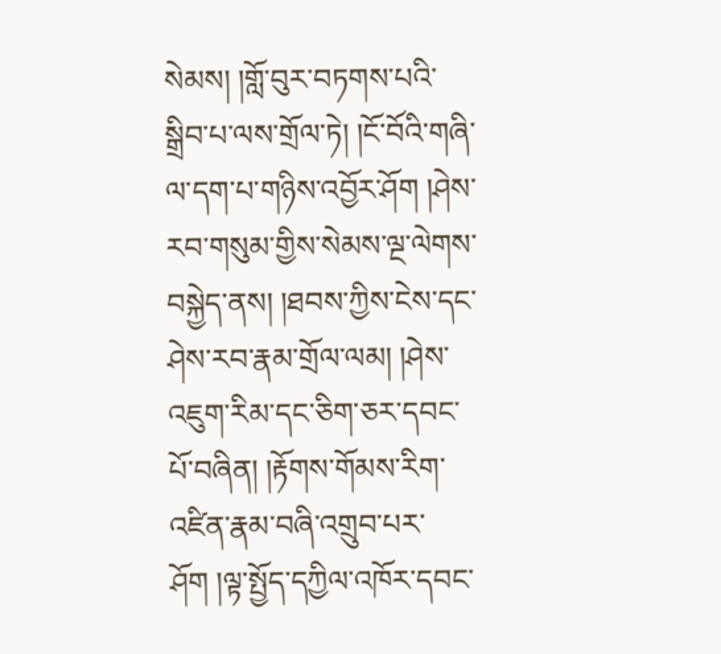སེམས། །གློ་བུར་བཏགས་པའི་སྒྲིབ་པ་ལས་གྲོལ་ཏེ། །ངོ་བོའི་གཞི་ལ་དག་པ་གཉིས་འབྱོར་ཤོག །ཤེས་རབ་གསུམ་གྱིས་སེམས་ལྔ་ལེགས་བསྐྱེད་ནས། །ཐབས་ཀྱིས་ངེས་དང་ཤེས་རབ་རྣམ་གྲོལ་ལམ། །ཤེས་འཇུག་རིམ་དང་ཅིག་ཅར་དབང་པོ་བཞིན། །རྟོགས་གོམས་རིག་འཛིན་རྣམ་བཞི་འགྲུབ་པར་ཤོག །ལྟ་སྤྱོད་དཀྱིལ་འཁོར་དབང་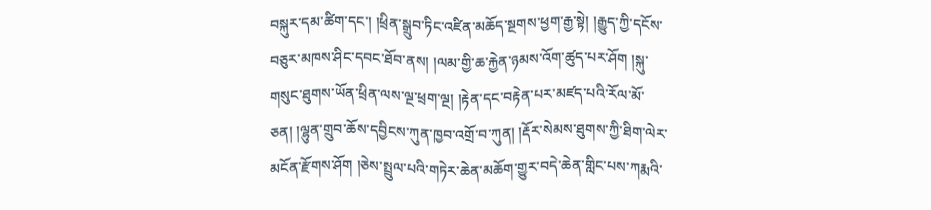བསྐུར་དམ་ཚིག་དང་། །ཕྲིན་སྒྲུབ་ཏིང་འཛིན་མཆོད་སྔགས་ཕྱག་རྒྱ་སྟེ། །རྒྱུད་ཀྱི་དངོས་བཅུར་མཁས་ཤིང་དབང་ཐོབ་ནས། །ལམ་གྱི་ཆ་རྐྱེན་ཉམས་འོག་ཚུད་པར་ཤོག །སྐུ་གསུང་ཐུགས་ཡོན་ཕྲིན་ལས་ལྔ་ཕྲག་ལྔ། །རྟེན་དང་བརྟེན་པར་མཛད་པའི་རོལ་མོ་ཅན། །ལྷུན་གྲུབ་ཆོས་དབྱིངས་ཀུན་ཁྱབ་འགྲོ་བ་ཀུན། །རྡོར་སེམས་ཐུགས་ཀྱི་ཐིག་ལེར་མངོན་རྫོགས་ཤོག །ཅེས་སྤྲུལ་པའི་གཏེར་ཆེན་མཆོག་གྱུར་བདེ་ཆེན་གླིང་པས་ཀརྨའི་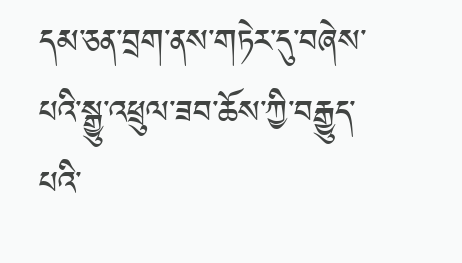དམ་ཅན་བྲག་ནས་གཏེར་དུ་བཞེས་པའི་སྒྱུ་འཕྲུལ་ཟབ་ཆོས་ཀྱི་བརྒྱུད་པའི་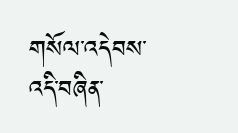གསོལ་འདེབས་འདི་བཞིན་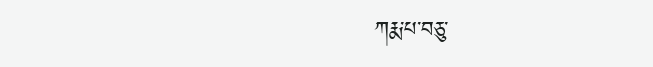ཀརྨ་པ་བཅུ་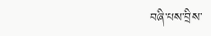བཞི་པས་བྲིས་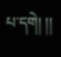པ་དགེ། །།